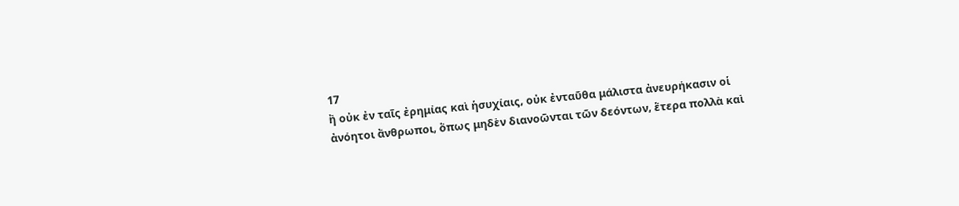17
ἢ οὐκ ἐν ταῖς ἐρημίας καὶ ἡσυχίαις, οὐκ ἐνταῦθα μάλιστα ἀνευρήκασιν οἱ ἀνόητοι ἄνθρωποι, ὅπως μηδὲν διανοῶνται τῶν δεόντων, ἕτερα πολλὰ καὶ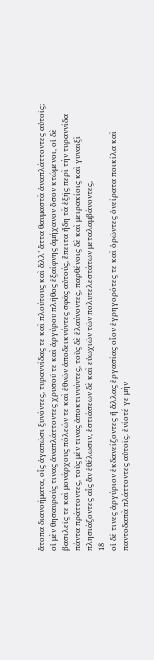ἄτοπα διανοήματα, οἷς ἀγαπῶσι ξυνόντες, τυραννίδας τε καὶ πλούτους καὶ ἄλλ’ ἄττα θαυμαστὰ ἀναπλάττοντες αὑτοῖς; οἱ μὲν θησαυρούς τινας ἀναπλάττοντες χρυσοῦ τε καὶ ἀργύρου πλῆθος ἐξαίφνης ἀμήχανον ὅσον κτώμενοι, οἱ δὲ βασιλεῖς τε καὶ μονάρχους πόλεών τε καὶ ἐθνῶν ἀποδεικνύντες σφᾶς αὐτούς, ἔπειτα ἤδη τὰ ἑξῆς περὶ τὴν τυραννίδα πάντα πράττοντες, τοὺς μέν τινας ἀποκτιννύντες, τοὺς δὲ ἐλαύνοντες, παρθένοις δὲ καὶ μειρακίοις καὶ γυναιξὶ πλησιάζοντες αἷς ἂν ἐθέλωσιν, ἑστιάσεων δὲ καὶ εὐωχιῶν τῶν πολυτελεστάτων μεταλαμβάνοντες,
18
οἱ δέ τινες ἀργύριον ἐκδανείζοντες ἢ ἄλλας ἐργασίας οἷον ἐγρηγορότες τε καὶ ὁρῶντες ὀνείρατα ποικίλα καὶ παντοδαπὰ πλάττοντες αὑτοῖς. ἐνίοτέ γε μὴν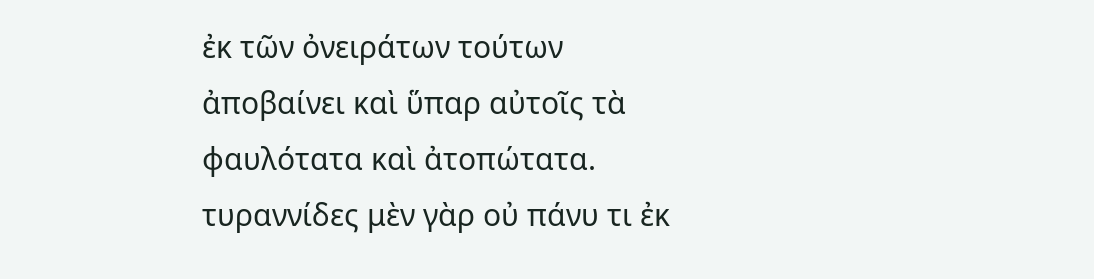ἐκ τῶν ὀνειράτων τούτων ἀποβαίνει καὶ ὕπαρ αὐτοῖς τὰ φαυλότατα καὶ ἀτοπώτατα. τυραννίδες μὲν γὰρ οὐ πάνυ τι ἐκ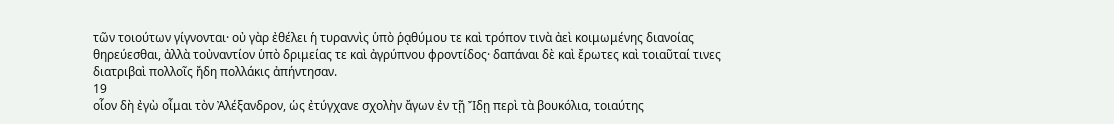τῶν τοιούτων γίγνονται· οὐ γὰρ ἐθέλει ἡ τυραννὶς ὑπὸ ῥᾳθύμου τε καὶ τρόπον τινὰ ἀεὶ κοιμωμένης διανοίας θηρεύεσθαι, ἀλλὰ τοὐναντίον ὑπὸ δριμείας τε καὶ ἀγρύπνου φροντίδος· δαπάναι δὲ καὶ ἔρωτες καὶ τοιαῦταί τινες διατριβαὶ πολλοῖς ἤδη πολλάκις ἀπήντησαν.
19
οἷον δὴ ἐγὼ οἶμαι τὸν Ἀλέξανδρον, ὡς ἐτύγχανε σχολὴν ἄγων ἐν τῇ Ἴδῃ περὶ τὰ βουκόλια, τοιαύτης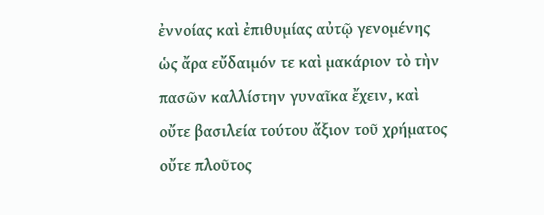ἐννοίας καὶ ἐπιθυμίας αὐτῷ γενομένης ὡς ἄρα εὔδαιμόν τε καὶ μακάριον τὸ τὴν πασῶν καλλίστην γυναῖκα ἔχειν, καὶ οὔτε βασιλεία τούτου ἄξιον τοῦ χρήματος οὔτε πλοῦτος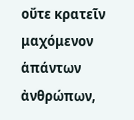οὔτε κρατεῖν μαχόμενον ἁπάντων ἀνθρώπων,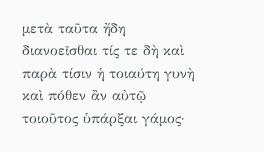μετὰ ταῦτα ἤδη διανοεῖσθαι τίς τε δὴ καὶ παρὰ τίσιν ἡ τοιαύτη γυνὴ καὶ πόθεν ἂν αὐτῷ τοιοῦτος ὑπάρξαι γάμος·